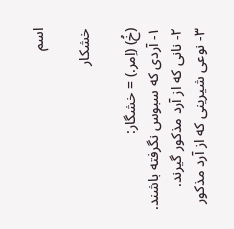اسم

خشکار

(خُ) (اِمر.) = خشگار:
۱- آردی که سبوس نگرفته باشند.
۲- نانی که از آرد مذکور گیرند.
۳- نوعی شیرینی که از آرد مذکور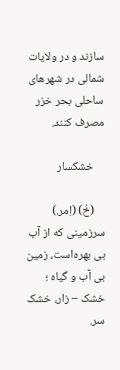سازند و در ولایات شمالی در شهرهای ساحلی بحر خزر مصرف کنند.

    خشکسار

    (خُ) (اِمر.) سرزمینی که از آب بی بهره‌است، زمین بی آب و گیاه ؛ خشک – زار، خشک سر.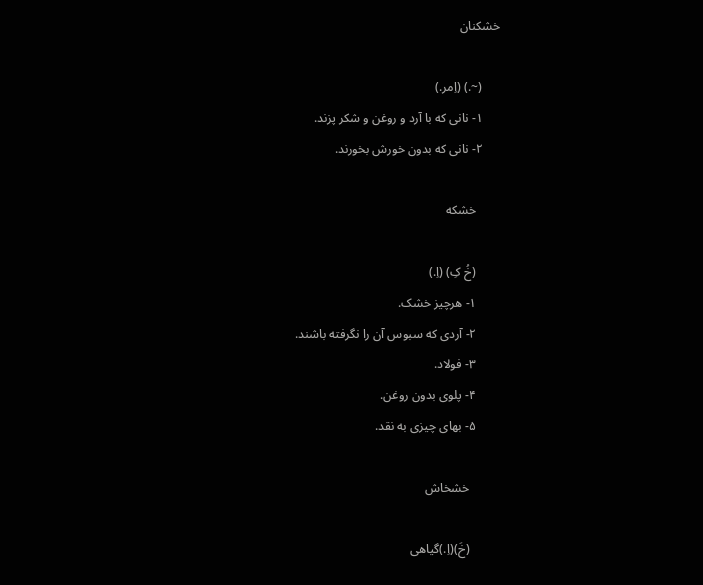خشکنان

      (~.) (اِمر.)
      ۱- نانی که با آرد و روغن و شکر پزند.
      ۲- نانی که بدون خورش بخورند.

        خشکه

        (خُ کِ) (اِ.)
        ۱- هرچیز خشک.
        ۲- آردی که سبوس آن را نگرفته باشند.
        ۳- فولاد.
        ۴- پلوی بدون روغن.
        ۵- بهای چیزی به نقد.

          خشخاش

          (خَ)(اِ.)گیاهی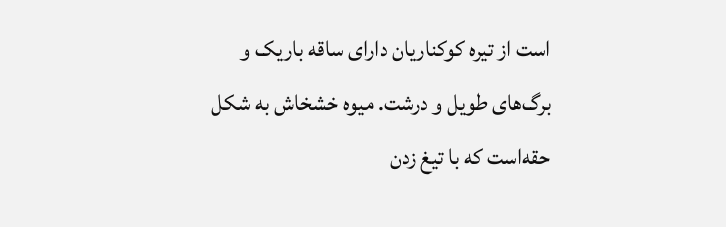است از تیره کوکناریان دارای ساقه باریک و برگ‌های طویل و درشت. میوه خشخاش به شکل حقه‌است که با تیغ زدن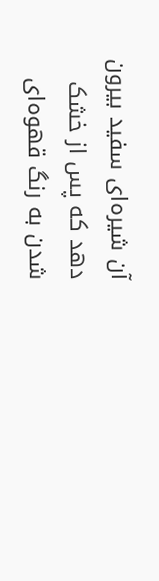آن شیره‌ای سفید بیرون دهد که پس از خشک شدن به رنگ قهوه‌ای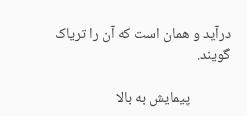درآید و همان است که آن را تریاک گویند.

            پیمایش به بالا